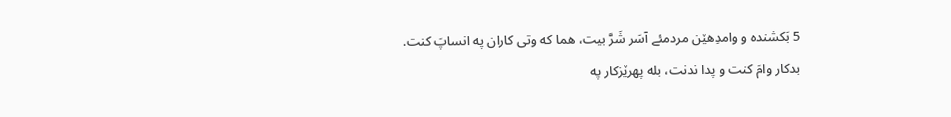5 بَکشنده و وامدِهێن مردمئے آسَر شَرَّ بیت، هما که وتی کاران په انساپَ کنت.
بدکار وامَ کنت و پدا ندنت، بله پهرێزکار په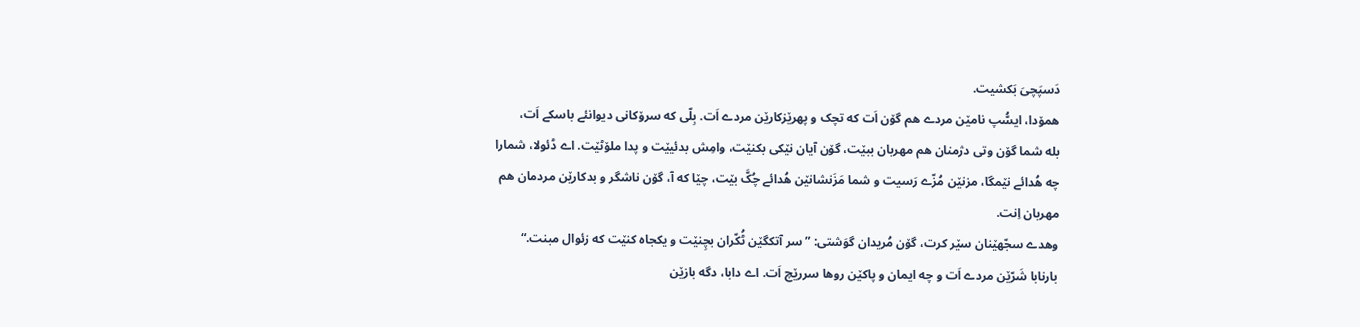دَسپَچیَ بَکشیت.
همۆدا، ایسُّپ نامێن مردے هم گۆن اَت که تچک و پهرێزکارێن مردے اَت. بِلّی که سرۆکانی دیوانئے باسکے اَت،
بله شما گۆن وتی دژمنان هم مهربان ببێت، گۆن آیان نێکی بکنێت، وامِش بدئیێت و پدا ملۆٹێت. اے ڈئولا، شمارا چه هُدائے نێمگا، مزنێن مُزّے رَسیت و شما مَزَنشانێن هُدائے چُکَّ بێت، چێا که آ، گۆن ناشگر و بدکارێن مردمان هم مهربان اِنت.
وهدے سجّهێنان سێر کرت، گۆن مُریدان گوَشتی: ”سر آتکگێن ٹُکّران بچِنێت و یکجاه کنێت که زئوال مبنت.“
بارنابا شَرّێن مردے اَت و چه ایمان و پاکێن روها سررێچ اَت. اے دابا، دگه بازێن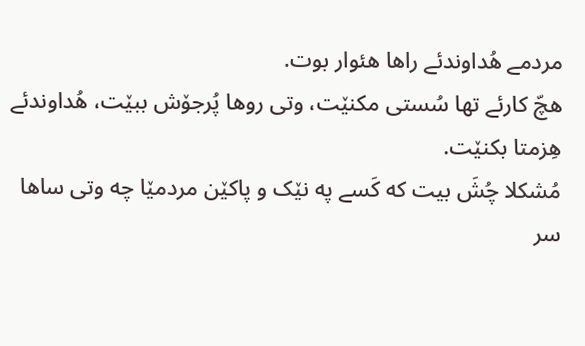مردمے هُداوندئے راها هئوار بوت.
هچّ کارئے تها سُستی مکنێت، وتی روها پُرجۆش ببێت، هُداوندئے هِزمتا بکنێت.
مُشکلا چُشَ بیت که کَسے په نێک و پاکێن مردمێا چه وتی ساها سر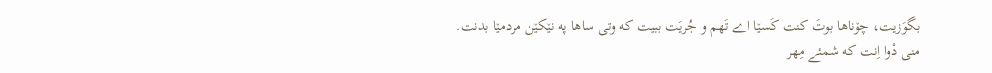بگوَزیت، چۆناها بوتَ کنت کَسێا اے تَهم و جُریَت ببیت که وتی ساها په نێکێن مردمێا بدنت.
منی دْوا اِنت که شمئے مِهر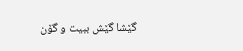گێشا گێش ببیت و گۆن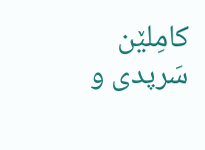کامِلێن سَرپدی و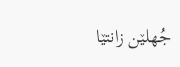جُهلێن زانتێا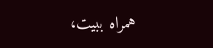همراه ببیت،